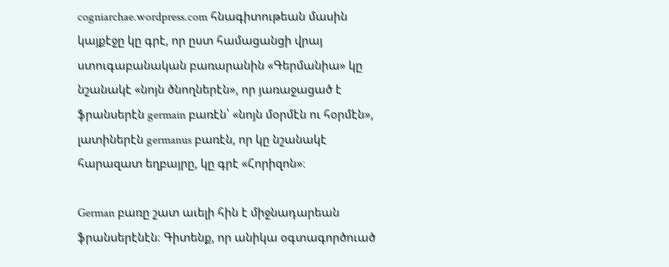cogniarchae.wordpress.com հնագիտութեան մասին կայքէջը կը գրէ, որ ըստ համացանցի վրայ ստուգաբանական բառարանին «Գերմանիա» կը նշանակէ «նոյն ծնողներէն», որ յառաջացած է ֆրանսերէն germain բառէն՝ «նոյն մօրմէն ու հօրմէն», լատիներէն germanus բառէն, որ կը նշանակէ հարազատ եղբայրը, կը գրէ «Հորիզոն»։

German բառը շատ աւելի հին է միջնադարեան ֆրանսերէնէն։ Գիտենք, որ անիկա օգտագործուած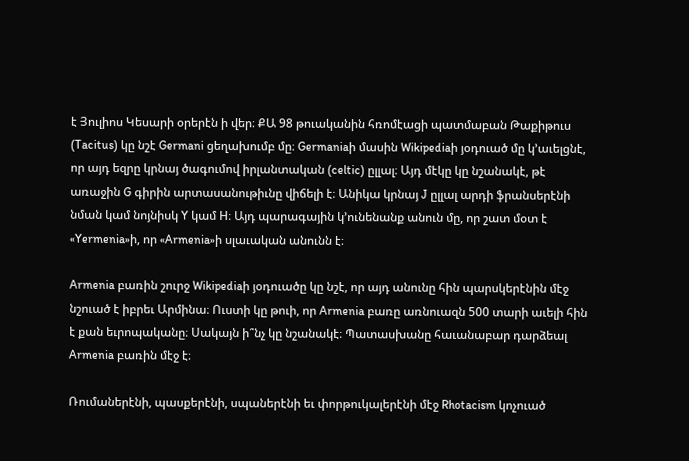է Յուլիոս Կեսարի օրերէն ի վեր։ ՔԱ 98 թուականին հռոմէացի պատմաբան Թաքիթուս (Tacitus) կը նշէ Germani ցեղախումբ մը։ Germaniaի մասին Wikipediaի յօդուած մը կ՚աւելցնէ, որ այդ եզրը կրնայ ծագումով իրլանտական (celtic) ըլլալ։ Այդ մէկը կը նշանակէ, թէ առաջին G գիրին արտասանութիւնը վիճելի է։ Անիկա կրնայ J ըլլալ արդի ֆրանսերէնի նման կամ նոյնիսկ Y կամ H։ Այդ պարագային կ՚ունենանք անուն մը, որ շատ մօտ է «Yermenia»ի, որ «Armenia»ի սլաւական անունն է։

Armenia բառին շուրջ Wikipediaի յօդուածը կը նշէ, որ այդ անունը հին պարսկերէնին մէջ նշուած է իբրեւ Արմինա։ Ուստի կը թուի, որ Armenia բառը առնուազն 500 տարի աւելի հին է քան եւրոպականը։ Սակայն ի՞նչ կը նշանակէ։ Պատասխանը հաւանաբար դարձեալ Armenia բառին մէջ է։

Ռումաներէնի, պասքերէնի, սպաներէնի եւ փորթուկալերէնի մէջ Rhotacism կոչուած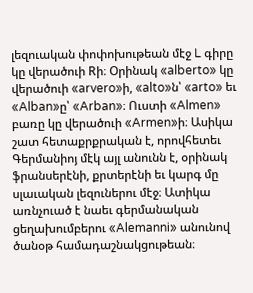լեզուական փոփոխութեան մէջ L գիրը կը վերածուի Rի։ Օրինակ «alberto» կը վերածուի «arvero»ի, «alto»ն՝ «arto» եւ «Alban»ը՝ «Arban»։ Ուստի «Almen» բառը կը վերածուի «Armen»ի։ Ասիկա շատ հետաքրքրական է, որովհետեւ Գերմանիոյ մէկ այլ անունն է, օրինակ ֆրանսերէնի, քրտերէնի եւ կարգ մը սլաւական լեզուներու մէջ։ Ատիկա առնչուած է նաեւ գերմանական ցեղախումբերու «Alemanni» անունով ծանօթ համադաշնակցութեան։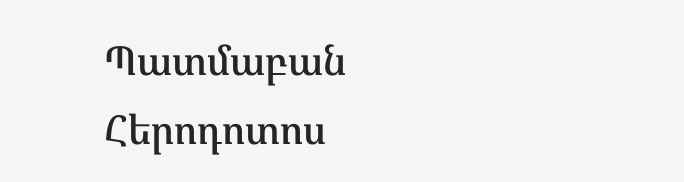Պատմաբան Հերոդոտոս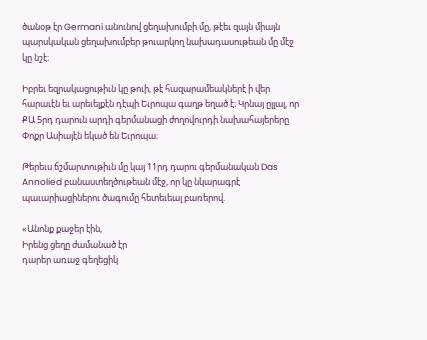ծանօթ էր Germani անունով ցեղախումբի մը, թէեւ զայն միայն պարսկական ցեղախումբեր թուարկող նախադասութեան մը մէջ կը նշէ։

Իբրեւ եզրակացութիւն կը թուի, թէ հազարամեակներէ ի վեր հարաւէն եւ արեւելքէն դէպի Եւրոպա գաղթ եղած է։ Կրնայ ըլլալ, որ ՔԱ 5րդ դարուն արդի գերմանացի ժողովուրդի նախահայերերը Փոքր Ասիայէն եկած են Եւրոպա։

Թերեւս ճշմարտութիւն մը կայ 11րդ դարու գերմանական Das Annolied բանաստեղծութեան մէջ, որ կը նկարագրէ պաւարիացիներու ծագումը հետեւեալ բառերով.

«Անոնք քաջեր էին,
Իրենց ցեղը ժամանած էր
դարեր առաջ գեղեցիկ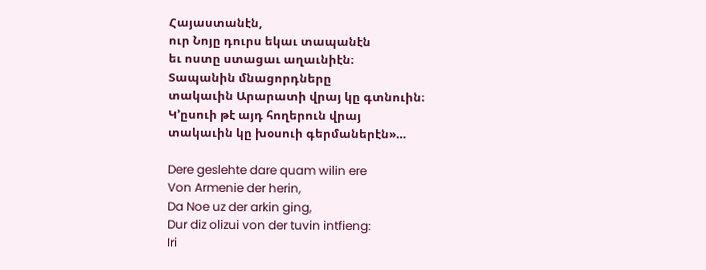Հայաստանէն,
ուր Նոյը դուրս եկաւ տապանէն
եւ ոստը ստացաւ աղաւնիէն։
Տապանին մնացորդները
տակաւին Արարատի վրայ կը գտնուին։
Կ՚ըսուի թէ այդ հողերուն վրայ
տակաւին կը խօսուի գերմաներէն»…

Dere geslehte dare quam wilin ere
Von Armenie der herin,
Da Noe uz der arkin ging,
Dur diz olizui von der tuvin intfieng:
Iri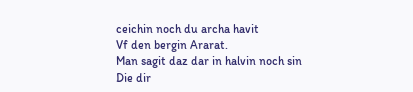ceichin noch du archa havit
Vf den bergin Ararat.
Man sagit daz dar in halvin noch sin
Die dir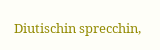Diutischin sprecchin,